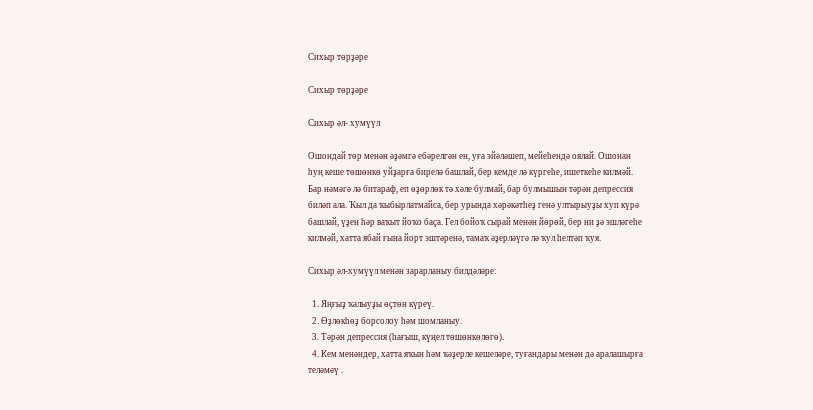Сихыр төрҙәре

Сихыр төрҙәре

Сихыр әл- хумүүл

Ошондай төр менән әҙәмгә ебәрелгән ен, уға эйәләшеп, мейеһендә оялай. Ошонан һуң кеше төшөнкө уйҙарға бирелә башлай, бер кемде лә күргеһе, ишеткеһе килмәй. Бар нәмәгә лә битараф, еп өҙөрлөк тә хәле булмай, бар булмышын тәрән депрессия биләп ала. Ҡыл да ҡыбырлатмайса, бер урында хәрәкәтһеҙ генә ултырыуҙы хуп күрә башлай, үҙен һәр ваҡыт йоҡо баҫа. Гел бойоҡ сырай менән йөрөй, бер ни ҙә эшләгеһе килмәй, хатта ябай ғына йорт эштәренә, тамаҡ әҙерләүгә лә ҡул һелтәп ҡуя.

Сихыр әл-хумүүл менән зарарланыу билдәләре:

  1. Яңғыҙ ҡалыуҙы өҫтөн күреү.
  2. Өҙлөкһөҙ борсолоу һәм шомланыу.
  3. Тәрән депрессия (һағыш, күңел төшөнкөлөгө).
  4. Кем менәндер, хатта яҡын һәм ҡәҙерле кешеләре, туғандары менән дә аралашырға теләмәү .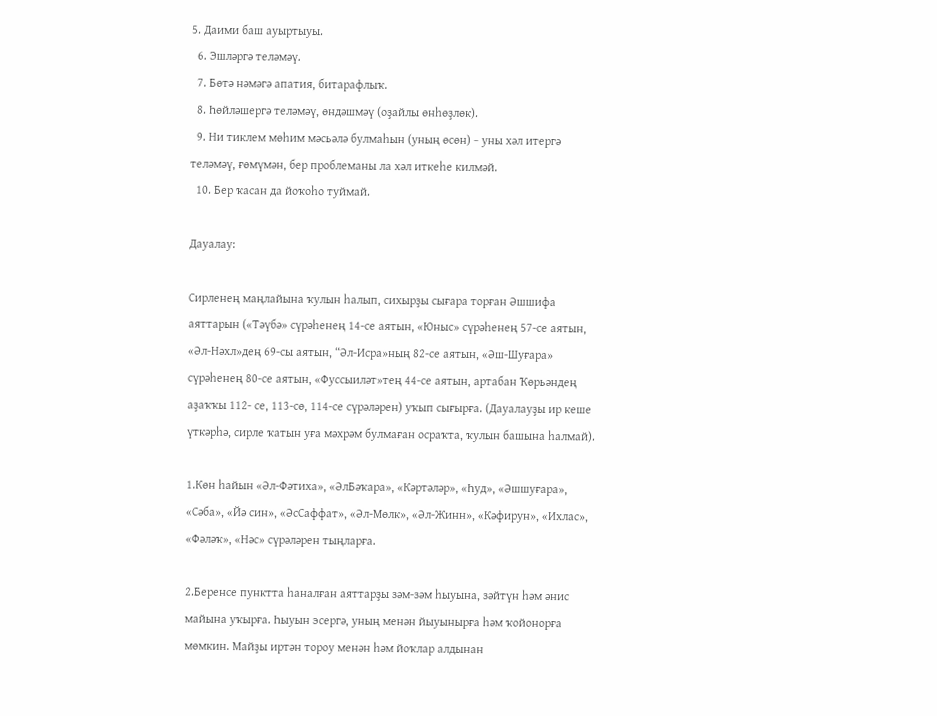5. Даими баш ауыртыуы.
  6. Эшләргә теләмәү.
  7. Бөтә нәмәгә апатия, битарафлыҡ.
  8. Һөйләшергә теләмәү, өндәшмәү (оҙайлы өнһөҙлөк).
  9. Ни тиклем мөһим мәсьәлә булмаһын (уның өсөн) − уны хәл итергә теләмәү, ғөмүмән, бер проблеманы ла хәл иткеһе килмәй.
  10. Бер ҡасан да йоҡоһо туймай.

Дауалау:

Сирленең маңлайына ҡулын һалып, сихырҙы сығара торған Әшшифа аяттарын («Тәүбә» сүрәһенең 14-се аятын, «Юныс» сүрәһенең 57-се аятын, «Әл-Нәхл»дең 69-сы аятын, “Әл-Исра»ның 82-се аятын, «Әш-Шуғара» сүрәһенең 80-се аятын, «Фуссыиләт»тең 44-се аятын, артабан Ҡөрьәндең аҙаҡҡы 112- се, 113-сө, 114-се сүрәләрен) уҡып сығырға. (Дауалауҙы ир кеше үткәрһә, сирле ҡатын уға мәхрәм булмаған осраҡта, ҡулын башына һалмай).

1.Көн һайын «Әл-Фәтиха», «ӘлБәҡара», «Кәртәләр», «Һуд», «Әшшуғара», «Сәба», «Йә син», «ӘсСаффат», «Әл-Мөлк», «Әл-Жинн», «Кәфирун», «Ихлас», «Фәләҡ», «Нәс» сүрәләрен тыңларға.

2.Беренсе пунктта һаналған аяттарҙы зәм-зәм һыуына, зәйтүн һәм әнис майына уҡырға. Һыуын эсергә, уның менән йыуынырға һәм ҡойонорға мөмкин. Майҙы иртән тороу менән һәм йоҡлар алдынан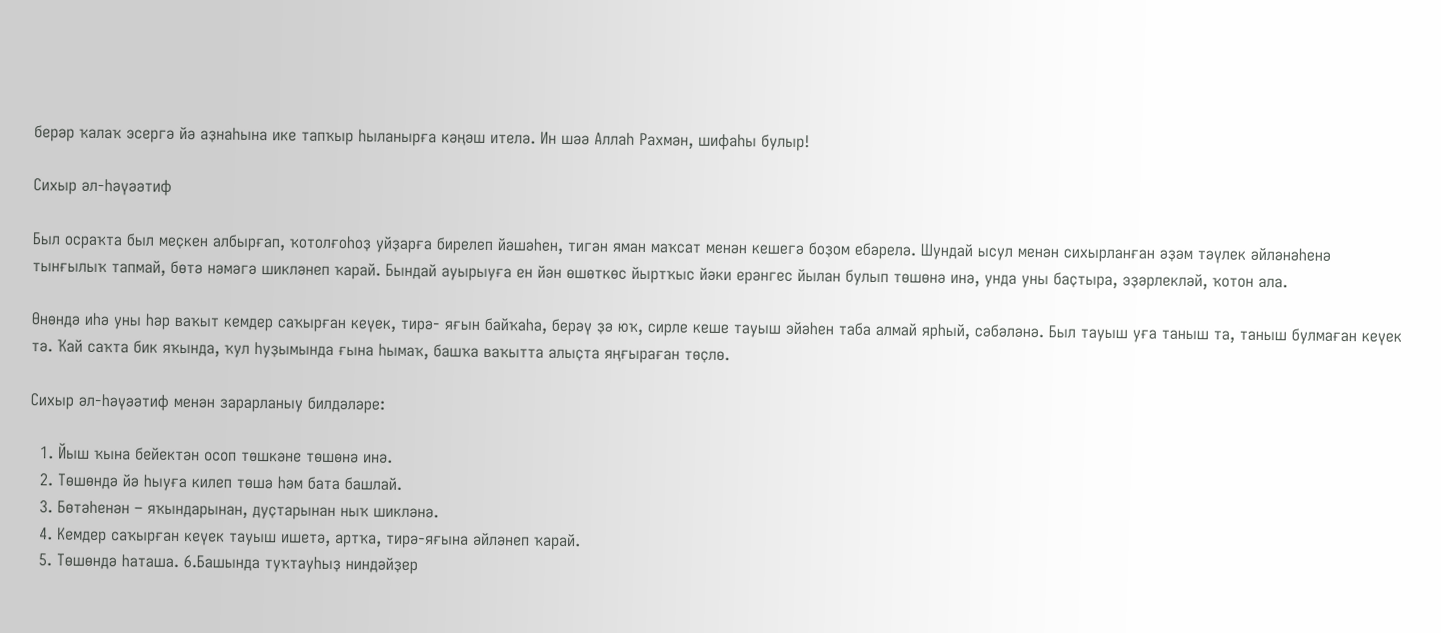берәр ҡалаҡ эсергә йә аҙнаһына ике тапҡыр һыланырға кәңәш ителә. Ин шәә Аллаһ Рахмән, шифаһы булыр!

Сихыр әл-һәүәәтиф

Был осраҡта был меҫкен албырғап, ҡотолғоһоҙ уйҙарға бирелеп йәшәһен, тигән яман маҡсат менән кешегә боҙом ебәрелә. Шундай ысул менән сихырланған әҙәм тәүлек әйләнәһенә тынғылыҡ тапмай, бөтә нәмәгә шикләнеп ҡарай. Бындай ауырыуға ен йән өшөткөс йыртҡыс йәки ерәнгес йылан булып төшөнә инә, унда уны баҫтыра, эҙәрлекләй, ҡотон ала.

Өнөндә иһә уны һәр ваҡыт кемдер саҡырған кеүек, тирә- яғын байҡаһа, берәү ҙә юҡ, сирле кеше тауыш эйәһен таба алмай ярһый, сәбәләнә. Был тауыш уға таныш та, таныш булмаған кеүек тә. Ҡай саҡта бик яҡында, ҡул һуҙымында ғына һымаҡ, башҡа ваҡытта алыҫта яңғыраған төҫлө.

Сихыр әл-һәүәәтиф менән зарарланыу билдәләре:

  1. Йыш ҡына бейектән осоп төшкәне төшөнә инә.
  2. Төшөндә йә һыуға килеп төшә һәм бата башлай.
  3. Бөтәһенән – яҡындарынан, дуҫтарынан ныҡ шикләнә.
  4. Кемдер саҡырған кеүек тауыш ишетә, артҡа, тирә-яғына әйләнеп ҡарай.
  5. Төшөндә һаташа. 6.Башында туҡтауһыҙ ниндәйҙер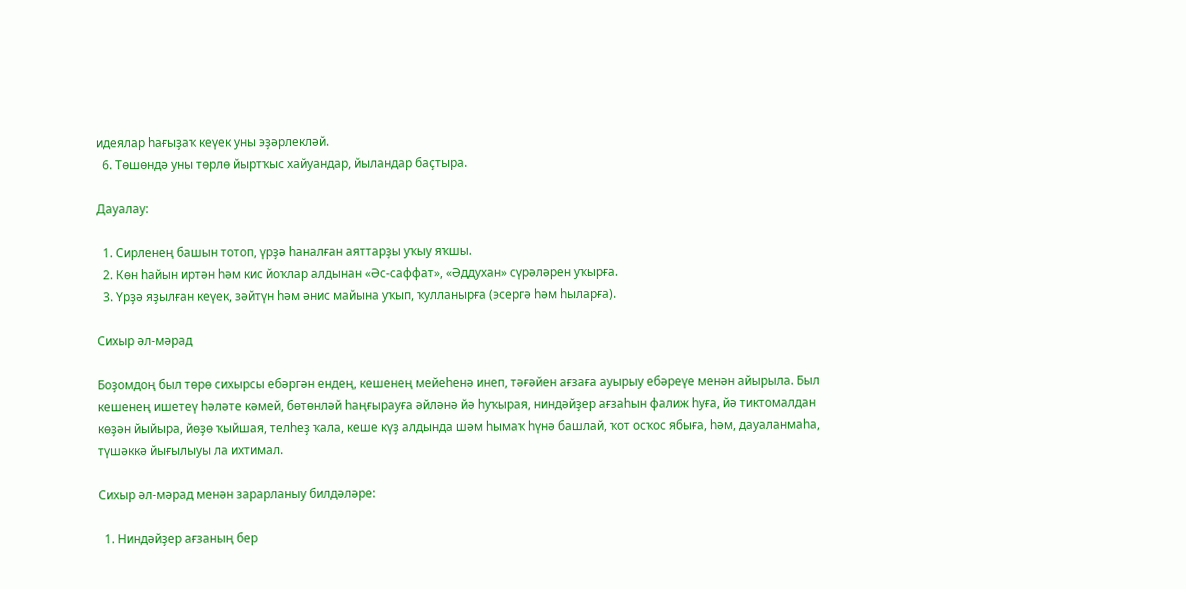идеялар һағыҙаҡ кеүек уны эҙәрлекләй.
  6. Төшөндә уны төрлө йыртҡыс хайуандар, йыландар баҫтыра.

Дауалау:

  1. Сирленең башын тотоп, үрҙә һаналған аяттарҙы уҡыу яҡшы.
  2. Көн һайын иртән һәм кис йоҡлар алдынан «Әс-саффат», «Әддухан» сүрәләрен уҡырға.
  3. Үрҙә яҙылған кеүек, зәйтүн һәм әнис майына уҡып, ҡулланырға (эсергә һәм һыларға).

Сихыр әл-мәрад

Боҙомдоң был төрө сихырсы ебәргән ендең, кешенең мейеһенә инеп, тәғәйен ағзаға ауырыу ебәреүе менән айырыла. Был кешенең ишетеү һәләте кәмей, бөтөнләй һаңғырауға әйләнә йә һуҡырая, ниндәйҙер ағзаһын фалиж һуға, йә тиктомалдан көҙән йыйыра, йөҙө ҡыйшая, телһеҙ ҡала, кеше күҙ алдында шәм һымаҡ һүнә башлай, ҡот осҡос ябыға, һәм, дауаланмаһа, түшәккә йығылыуы ла ихтимал.

Сихыр әл-мәрад менән зарарланыу билдәләре:

  1. Ниндәйҙер ағзаның бер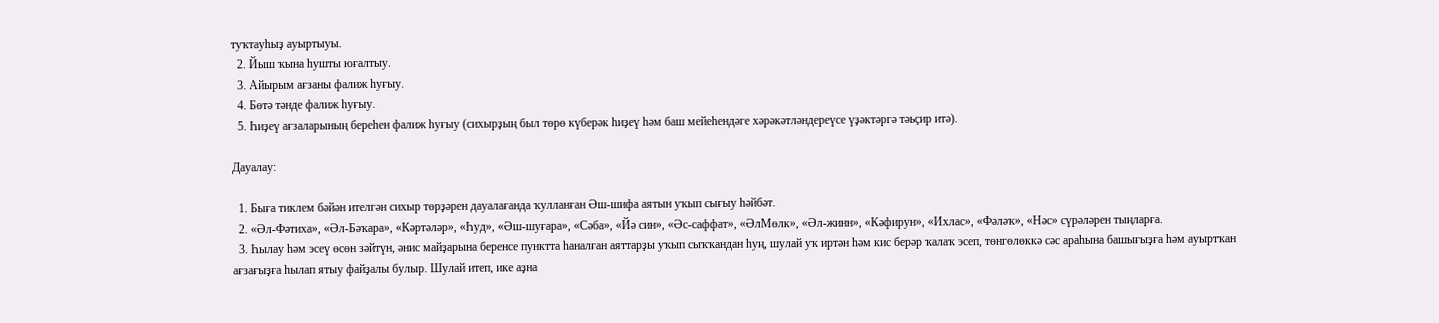туҡтауһыҙ ауыртыуы.
  2. Йыш ҡына һушты юғалтыу.
  3. Айырым ағзаны фалиж һуғыу.
  4. Бөтә тәнде фалиж һуғыу.
  5. Һиҙеү ағзаларының береһен фалиж һуғыу (сихырҙың был төрө күберәк һиҙеү һәм баш мейеһендәге хәрәкәтләндереүсе үҙәктәргә тәьҫир итә).

Дауалау:

  1. Быға тиклем бәйән ителгән сихыр төрҙәрен дауалағанда ҡулланған Әш-шифа аятын уҡып сығыу һәйбәт.
  2. «Әл-Фәтиха», «Әл-Бәҡара», «Кәртәләр», «Һуд», «Әш-шуғара», «Сәба», «Йә син», «Әс-саффат», «ӘлМөлк», «Әл-жинн», «Кәфирун», «Ихлас», «Фәләҡ», «Нәс» сүрәләрен тыңларға.
  3. Һылау һәм эсеү өсөн зәйтүн, әнис майҙарына беренсе пунктта һаналған аяттарҙы уҡып сыҡҡандан һуң, шулай уҡ иртән һәм кис берәр ҡалаҡ эсеп, төнгөлөккә сәс араһына башығыҙға һәм ауыртҡан ағзағыҙға һылап ятыу файҙалы булыр. Шулай итеп, ике аҙна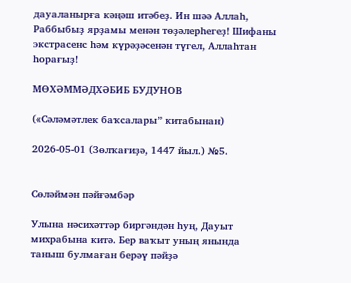дауаланырға кәңәш итәбеҙ. Ин шәә Аллаһ, Раббыбыҙ ярҙамы менән төҙәлерһегеҙ! Шифаны экстрасенс һәм күрәҙәсенән түгел, Аллаһтан һорағыҙ!

МӨХӘММӘДХӘБИБ БУДУНОВ

(«Сәләмәтлек баҡсалары” китабынан)

2026-05-01 (Зөлҡағиҙә, 1447 йыл.) №5.


Сөләймән пәйғәмбәр

Улына нәсихәттәр биргәндән һуң, Дауыт михрабына китә. Бер ваҡыт уның янында таныш булмаған берәү пәйҙә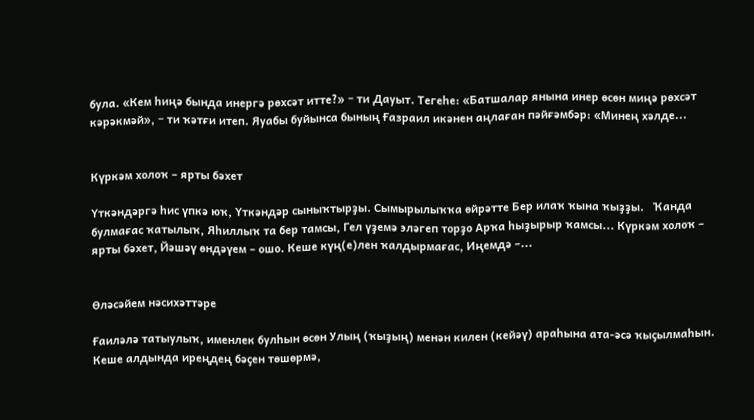була. «Кем һиңә бында инергә рөхсәт итте?» − ти Дауыт. Тегеһе: «Батшалар янына инер өсөн миңә рөхсәт кәрәкмәй», − ти ҡәтғи итеп. Яуабы буйынса бының Ғазраил икәнен аңлаған пәйғәмбәр: «Минең хәлде...


Күркәм холоҡ – ярты бәхет

Үткәндәргә һис үпкә юҡ, Үткәндәр сыныҡтырҙы. Сымырылыҡҡа өйрәтте Бер илаҡ ҡына ҡыҙҙы.   Ҡанда булмағас ҡатылыҡ, Яһиллыҡ та бер тамсы, Гел үҙемә эләгеп торҙо Арҡа һыҙырыр ҡамсы... Күркәм холоҡ – ярты бәхет, Йәшәү өндәүем – ошо. Кеше күң(е)лен ҡалдырмағас, Иңемдә –...


Өләсәйем нәсихәттәре

Ғаиләлә татыулыҡ, именлек булһын өсөн Улың (ҡыҙың) менән килен (кейәү) араһына ата-әсә ҡыҫылмаһын. Кеше алдында иреңдең бәҫен төшөрмә,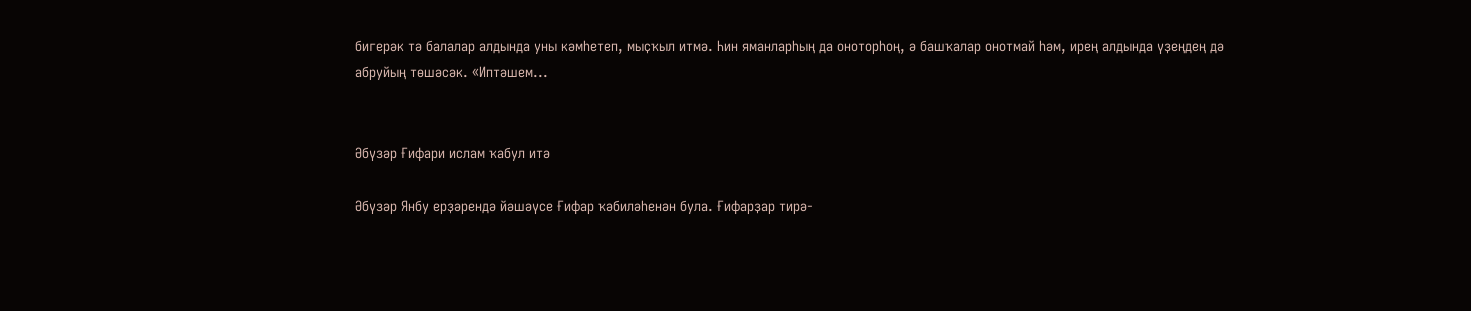бигерәк тә балалар алдында уны кәмһетеп, мыҫҡыл итмә. Һин яманларһың да оноторһоң, ә башҡалар онотмай һәм, ирең алдында үҙеңдең дә абруйың төшәсәк. «Иптәшем...


Әбүзәр Ғифари ислам ҡабул итә

Әбүзәр Янбу ерҙәрендә йәшәүсе Ғифар ҡәбиләһенән була. Ғифарҙар тирә-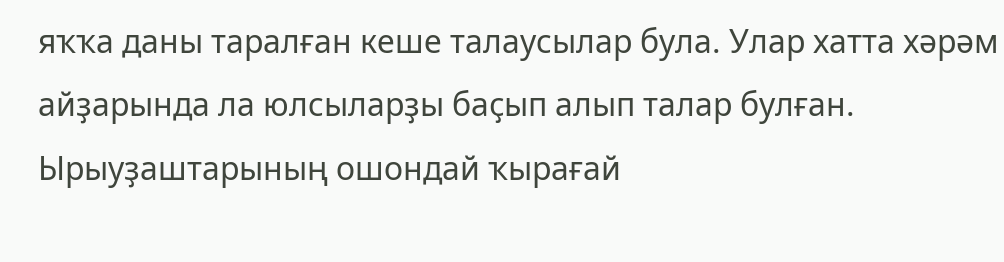яҡҡа даны таралған кеше талаусылар була. Улар хатта хәрәм айҙарында ла юлсыларҙы баҫып алып талар булған. Ырыуҙаштарының ошондай ҡырағай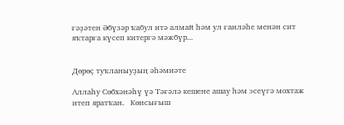ғәҙәтен Әбүзәр ҡабул итә алмай һәм ул ғаиләһе менән сит яҡтарға күсеп китергә мәжбүр...


Дөрөҫ туҡланыуҙың әһәмиәте

Аллаһу Сөбхәнәһү үә Тәғәлә кешене ашау һәм эсеүгә мохтаж итеп яратҡан.   Көнсығыш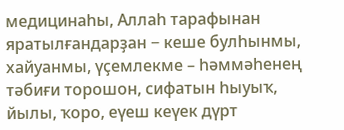медицинаһы, Аллаһ тарафынан яратылғандарҙан − кеше булһынмы, хайуанмы, үҫемлекме – һәммәһенең тәбиғи торошон, сифатын һыуыҡ, йылы, ҡоро, еүеш кеүек дүрт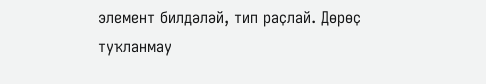элемент билдәләй, тип раҫлай. Дөрөҫ туҡланмау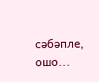сәбәпле, ошо...